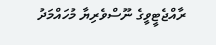ރާއްޖެޓީވީގެ ނޫސްވެރިޔާ މުހައްމަދު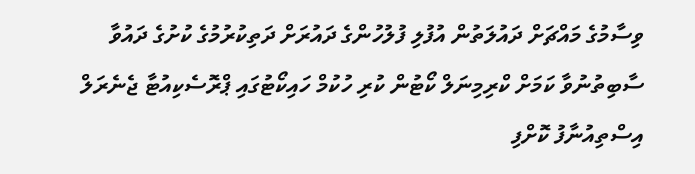ވިސާމުގެ މައްޗަށް ދައުލަތުން އުފުލި ފުލުހުންގެ ދައުރަށް ދަތިކުރުމުގެ ކުށުގެ ދައުވާ ސާބިތުނުވާ ކަމަށް ކްރިމިނަލް ކޯޓުން ކުރި ހުކުމް ހައިކޯޓުގައި ޕްރޮސެކިއުޓާ ޖެނެރަލް އިސްތިއުނާފު ކޮށްފި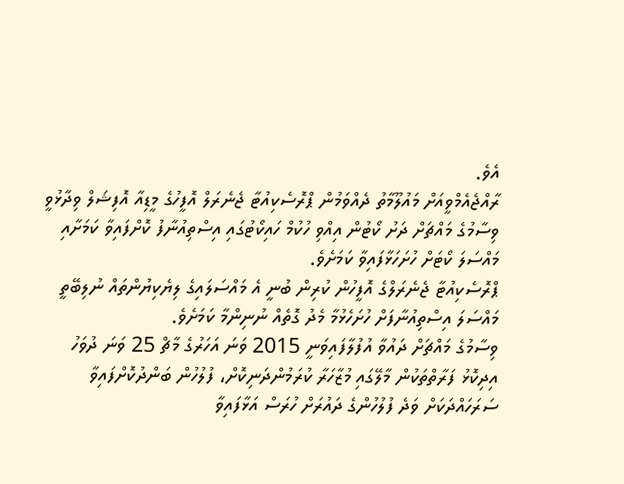އެވެ.
ރާއްޖެއެމްވީއަށް މައުލޫމާތު ދެއްވަމުން ޕްރޮސެކިއުޓާ ޖެނެރަލް އޮފީހުގެ މީޑިއާ އޮފިޝަލް ވިދާޅުވީ ވިސާމުގެ މައްޗަށް ދަށު ކޯޓުން އިއްވި ހުކުމް ހައިކޯޓުގައި އިސްތިއުނާފު ކޮށްފައިވާ ކަމަށާއި މައްސަލަ ކޯޓަށް ހުށަހަޅާފައިވާ ކަމަށެވެ.
ޕްރޮސެކިއުޓާ ޖެނެރަލްގެ އޮފީހުން ކުރިން ބުނީ އެ މައްސަލައިގެ ލިޔެކިޔުންތައް ނުލިބޭތީ މައްސަލަ އިސްތިއުނާފަށް ހުށަހެޅުމާ މެދު ގޮތެއް ނުނިންމާ ކަމަށެވެ.
ވިސާމުގެ މައްޗަށް ދައުވާ އުފުލާފައިވަނީ 2015 ވަނަ އަހަރުގެ މާޗް 25 ވަނަ ދުވަހު އިދިކޮޅު ފަރާތްތަކުން މާލޭގައި މުޒާހަރާ ކުރަމުންދަނިކޮށް، ފުލުހުން ބަންދުކޮށްފައިވާ ސަރަހައްދަކަށް ވަދެ ފުލުހުންގެ ދައުރަށް ހުރަސް އަޅާފައިވާ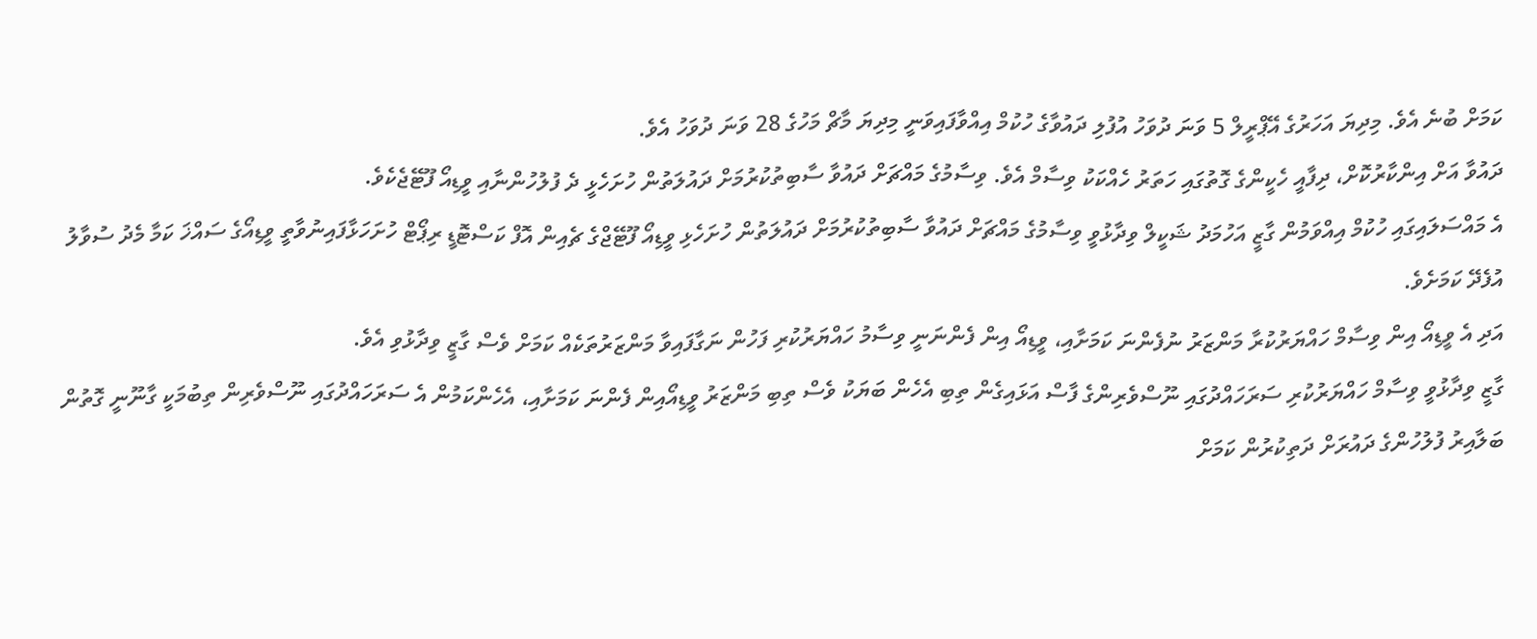ކަމަށް ބުނެ އެވެ. މިދިޔަ އަހަރުގެ އޭޕްރީލް 5 ވަނަ ދުވަހު އުފުލި ދައުވާގެ ހުކުމް އިއްވާފައިވަނީ މިދިޔަ މާޗް މަހުގެ 28 ވަނަ ދުވަހު އެވެ.
ދައުވާ އަށް އިންކާރުކޮށް، ދިފާއީ ހެކީންގެ ގޮތުގައި ހަތަރު ހެއްކަކު ވިސާމް އެވެ. ވިސާމުގެ މައްޗަށް ދައުވާ ސާބިތުކުރުމަށް ދައުލަތުން ހުށަހެޅީ ދެ ފުލުހުންނާއި ވީޑިއޯ ފޫޓޭޖެކެވެ.
އެ މައްސަލައިގައި ހުކުމް އިއްވަމުން ގާޒީ އަހުމަދު ޝަކީލް ވިދާޅުވީ ވިސާމުގެ މައްޗަށް ދައުވާ ސާބިތުކުރުމަށް ދައުލަތުން ހުށަހެޅި ވީޑިއޯ ފޫޓޭޖްގެ ޗެއިން އޮފް ކަސްޓޮޑީ ރިޕޯޓް ހުށަހަޅާފައިނުވާތީ ވީޑިއޯގެ ސައްޚަ ކަމާ މެދު ސުވާލު އުފެދޭ ކަމަށެވެ.
އަދި އެ ވީޑިއޯ އިން ވިސާމް ހައްޔަރުކުރާ މަންޒަރު ނުފެންނަ ކަމަށާއި، ވީޑިއޯ އިން ފެންނަނީ ވިސާމު ހައްޔަރުކުރި ފަހުން ނަގާފައިވާ މަންޒަރުތަކެއް ކަމަށް ވެސް ގާޒީ ވިދާޅުވި އެވެ.
ގާޒީ ވިދާޅުވީ ވިސާމް ހައްޔަރުކުރި ސަރަހައްދުގައި ނޫސްވެރިންގެ ފާސް އަޅައިގެން ތިބި އެހެން ބަޔަކު ވެސް ތިބި މަންޒަރު ވީޑިއޯއިން ފެންނަ ކަމަށާއި، އެހެންކަމުން އެ ސަރަހައްދުގައި ނޫސްވެރިން ތިބުމަކީ ގާނޫނީ ގޮތުން ބަލާއިރު ފުލުހުންގެ ދައުރަށް ދަތިކުރުން ކަމަށް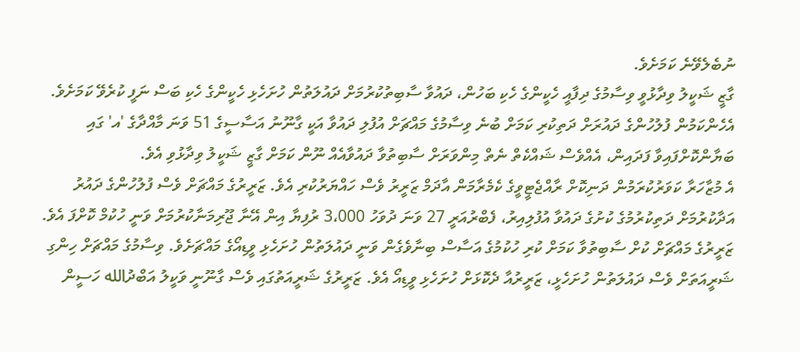ނުބެލެވޭނެ ކަމަށެވެ.
ގާޒީ ޝަކީލު ވިދާޅުވީ ވިސާމުގެ ދިފާއީ ހެކީންގެ ހެކި ބަހުން، ދައުވާ ސާބިތުކުރުމަށް ދައުލަތުން ހުށަހެޅި ހެކީންގެ ހެކި ބަސް ނަފީ ކުރެވޭ ކަމަށެވެ. އެހެންކަމުން ފުލުހުންގެ ދައުރަށް ދަތިކުރި ކަމަށް ބުނެ ވިސާމުގެ މައްޗަށް އުފުލި ދައުވާ އަކީ ގާނޫނު އަސާސީގެ 51 ވަނަ މާއްދާގެ 'އ' ގައި ބަޔާންކޮށްފައިވާ ފަދައިން، އެއްވެސް ޝައްކެތް ނެތް މިންވަރަށް ސާބިތުވާ ދައުވާއެއް ނޫން ކަމަށް ގާޒީ ޝަކީލު ވިދާޅުވި އެވެ.
އެ މުޒާހަރާ ކަވަރުކުރަމުން ދަނިކޮށް ރާއްޖެޓީވީގެ ކެމެރާމަން އާދަމް ޒަރީރު ވެސް ހައްޔަރުކުރި އެވެ. ޒަރީރުގެ މައްޗަށް ވެސް ފުލުހުންގެ ދައުރު އަދާކުރުމަށް ދަތިކުރުމުގެ ކުށުގެ ދައުވާ އުފުލިއިރު، ފެބްރުއަރީ 27 ވަނަ ދުވަހު 3،000 ރުފިޔާ އިން އޭނާ ޖޫރިމަނާކުރުމަށް ވަނީ ހުކުމް ކޮށްފަ އެވެ.
ޒަރީރުގެ މައްޗަށް ކުށް ސާބިތުވާ ކަމަށް ކުރި ހުކުމުގެ އަސާސް ބިނާވެގެން ވަނީ ދައުލަތުން ހުށަހެޅި ވީޑިއޯގެ މައްޗަށެވެ. ވިސާމުގެ މައްޗަށް ހިންގި ޝަރީއަތަށް ވެސް ދައުލަތުން ހުށަހެޅީ، ޒަރީރުއާ ދެކޮޅަށް ހުށަހެޅި ވީޑިއޯ އެވެ. ޒަރީރުގެ ޝަރީއަތުގައި ވެސް ގާނޫނީ ވަކީލު އަބްދުالله ހަސީން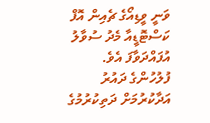ވަނީ ވީޑިއޯގެ ޗެއިން އޮފް ކަސްޓޮޑީއާ މެދު ސުވާލު އުފައްދަވާފަ އެވެ.
ފުލުހުންގެ ދައުރު އަދާކުރުމަށް ދަތިކުރުމުގެ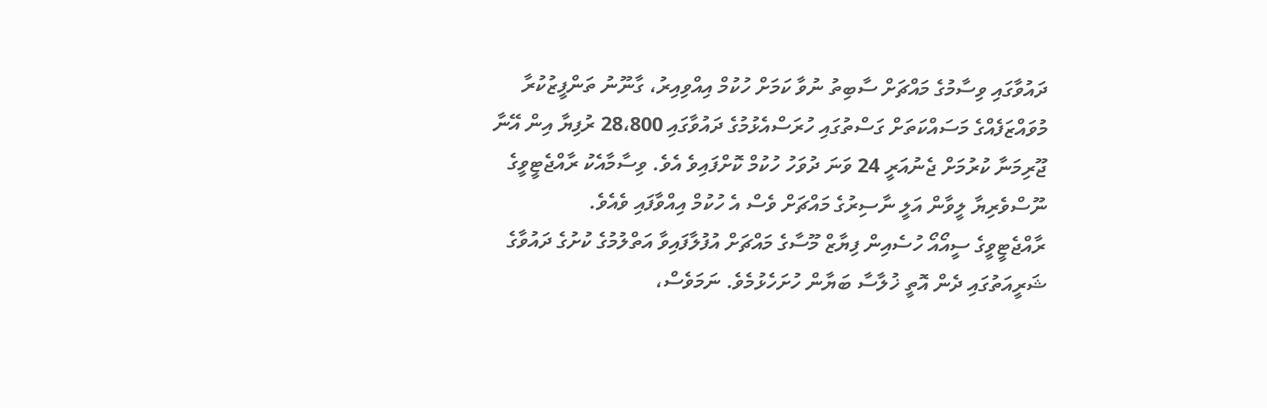ދައުވާގައި ވިސާމުގެ މައްޗަށް ސާބިތު ނުވާ ކަމަށް ހުކުމް އިއްވިއިރު، ގާނޫނު ތަންފީޒުކުރާ މުވައްޒަފެއްގެ މަސައްކަތަށް ގަސްތުގައި ހުރަސްއެޅުމުގެ ދައުވާގައި 28،800 ރުފިޔާ އިން އޭނާ ޖޫރިމަނާ ކުރުމަށް ޖެނުއަރީ 24 ވަނަ ދުވަހު ހުކުމް ކޮށްފައިވެ އެވެ. ވިސާމާއެކު ރާއްޖެޓީވީގެ ނޫސްވެރިޔާ ލީވާން އަލީ ނާސިރުގެ މައްޗަށް ވެސް އެ ހުކުމް އިއްވާފައި ވެއެވެ.
ރާއްޖެޓީވީގެ ސީއޯއޯ ހުސެއިން ފިޔާޒް މޫސާގެ މައްޗަށް އުފުލާފައިވާ އަތްލުމުގެ ކުށުގެ ދައުވާގެ ޝަރީއަތުގައި ދެން އޮތީ ޚުލާސާ ބަޔާން ހުށަހެޅުމެވެ. ނަމަވެސް،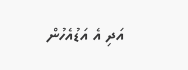އަދި އެ އަޑުއެހުން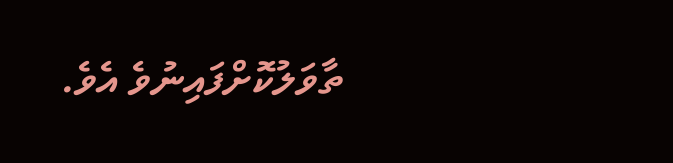ތާވަލުކޮށްފައިނުވެ އެވެ.